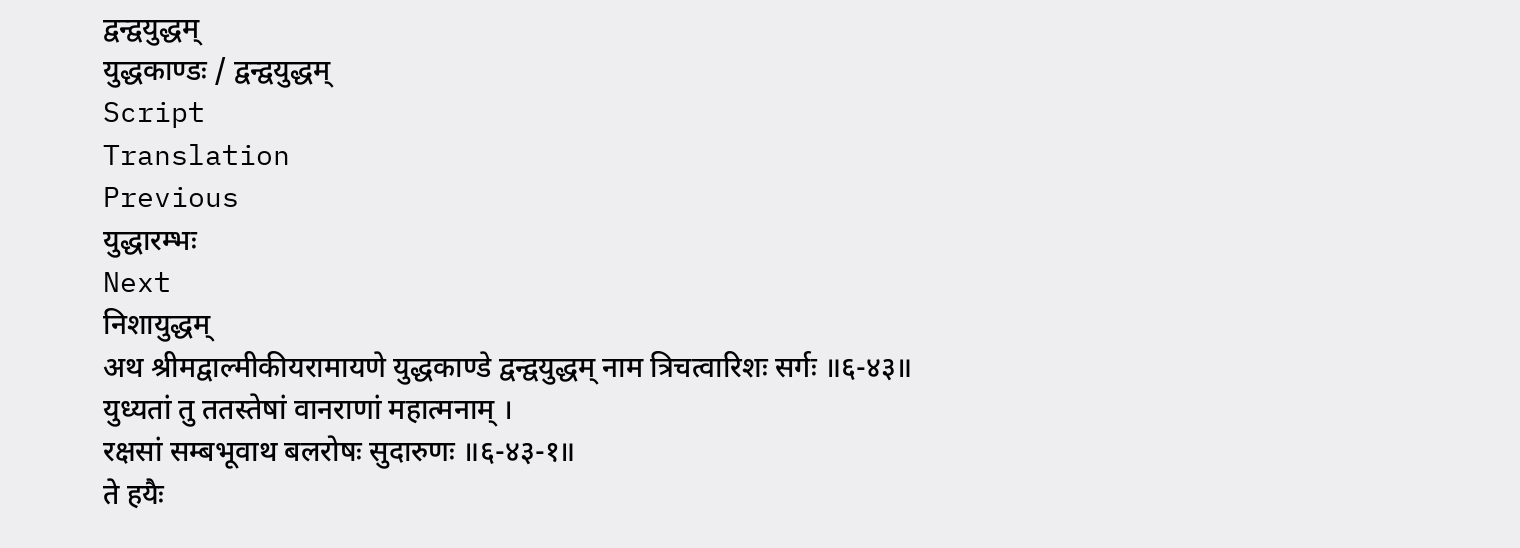द्वन्द्वयुद्धम्
युद्धकाण्डः / द्वन्द्वयुद्धम्
Script
Translation
Previous
युद्धारम्भः
Next
निशायुद्धम्
अथ श्रीमद्वाल्मीकीयरामायणे युद्धकाण्डे द्वन्द्वयुद्धम् नाम त्रिचत्वारिशः सर्गः ॥६-४३॥
युध्यतां तु ततस्तेषां वानराणां महात्मनाम् ।
रक्षसां सम्बभूवाथ बलरोषः सुदारुणः ॥६-४३-१॥
ते हयैः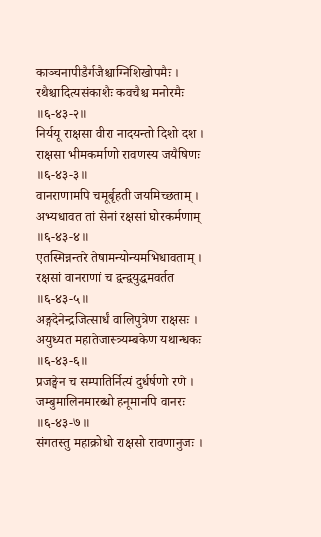काञ्चनापीडैर्गजैश्चाग्निशिखोपमैः ।
रथैश्चादित्यसंकाशैः कवचैश्च मनोरमैः ॥६-४३-२॥
निर्ययू राक्षसा वीरा नादयन्तो दिशो दश ।
राक्षसा भीमकर्माणो रावणस्य जयैषिणः ॥६-४३-३॥
वानराणामपि चमूर्बृहती जयमिच्छताम् ।
अभ्यधावत तां सेनां रक्षसां घोरकर्मणाम् ॥६-४३-४॥
एतस्मिन्नन्तरे तेषामन्योन्यमभिधावताम् ।
रक्षसां वानराणां च द्वन्द्वयुद्धमवर्तत ॥६-४३-५॥
अङ्गदेनेन्द्रजित्सार्धं वालिपुत्रेण राक्षसः ।
अयुध्यत महातेजास्त्र्यम्बकेण यथान्धकः ॥६-४३-६॥
प्रजङ्घेन च सम्पातिर्नित्यं दुर्धर्षणो रणे ।
जम्बुमालिनमारब्धो हनूमानपि वानरः ॥६-४३-७॥
संगतस्तु महाक्रोधो राक्षसो रावणानुजः ।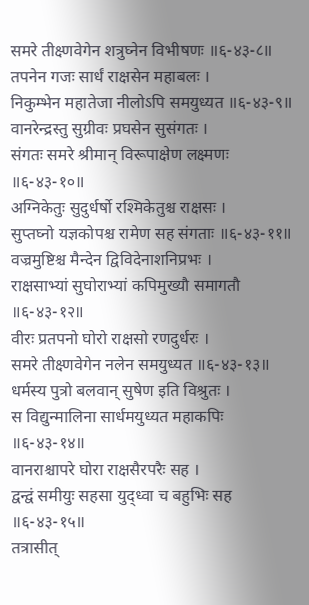समरे तीक्ष्णवेगेन शत्रुघ्नेन विभीषणः ॥६-४३-८॥
तपनेन गजः सार्धं राक्षसेन महाबलः ।
निकुम्भेन महातेजा नीलोऽपि समयुध्यत ॥६-४३-९॥
वानरेन्द्रस्तु सुग्रीवः प्रघसेन सुसंगतः ।
संगतः समरे श्रीमान् विरूपाक्षेण लक्ष्मणः ॥६-४३-१०॥
अग्निकेतुः सुदुर्धर्षो रश्मिकेतुश्च राक्षसः ।
सुप्तघ्नो यज्ञकोपश्च रामेण सह संगताः ॥६-४३-११॥
वज्रमुष्टिश्च मैन्देन द्विविदेनाशनिप्रभः ।
राक्षसाभ्यां सुघोराभ्यां कपिमुख्यौ समागतौ ॥६-४३-१२॥
वीरः प्रतपनो घोरो राक्षसो रणदुर्धरः ।
समरे तीक्ष्णवेगेन नलेन समयुध्यत ॥६-४३-१३॥
धर्मस्य पुत्रो बलवान् सुषेण इति विश्रुतः ।
स विद्युन्मालिना सार्धमयुध्यत महाकपिः ॥६-४३-१४॥
वानराश्चापरे घोरा राक्षसैरपरैः सह ।
द्वन्द्वं समीयुः सहसा युद्ध्वा च बहुभिः सह ॥६-४३-१५॥
तत्रासीत्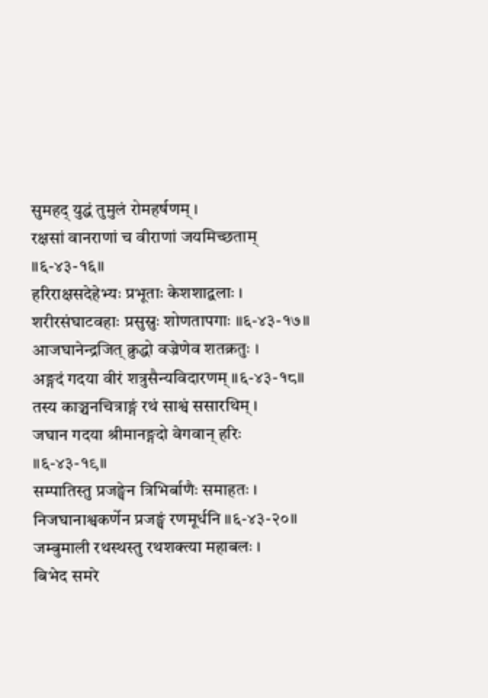सुमहद् युद्धं तुमुलं रोमहर्षणम् ।
रक्षसां वानराणां च वीराणां जयमिच्छताम् ॥६-४३-१६॥
हरिराक्षसदेहेभ्यः प्रभूताः केशशाद्वलाः ।
शरीरसंघाटवहाः प्रसुस्रुः शोणतापगाः ॥६-४३-१७॥
आजघानेन्द्रजित् क्रुद्धो वज्रेणेव शतक्रतुः ।
अङ्गदं गदया वीरं शत्रुसैन्यविदारणम् ॥६-४३-१८॥
तस्य काञ्चनचित्राङ्गं रथं साश्वं ससारथिम् ।
जघान गदया श्रीमानङ्गदो वेगवान् हरिः ॥६-४३-१९॥
सम्पातिस्तु प्रजङ्घेन त्रिभिर्बाणैः समाहतः ।
निजघानाश्वकर्णेन प्रजङ्घं रणमूर्धनि ॥६-४३-२०॥
जम्बुमाली रथस्थस्तु रथशक्त्या महाबलः ।
बिभेद समरे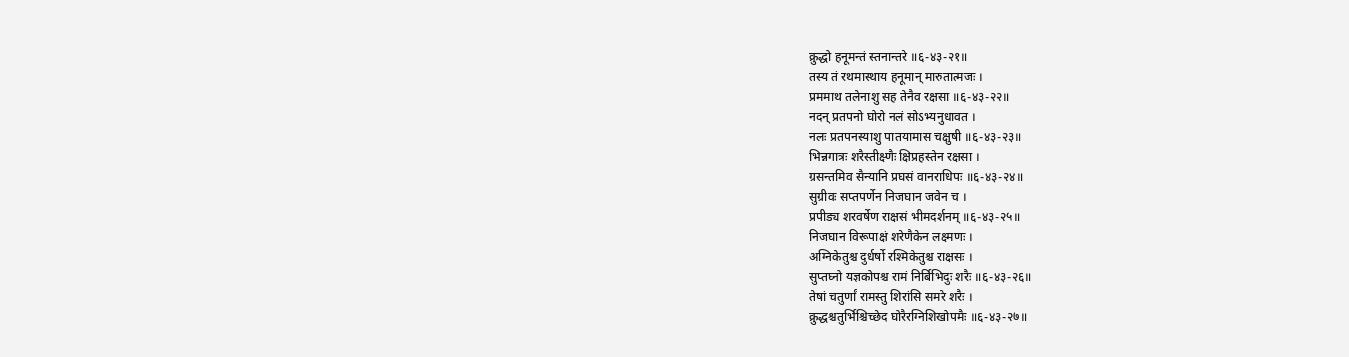क्रुद्धो हनूमन्तं स्तनान्तरे ॥६-४३-२१॥
तस्य तं रथमास्थाय हनूमान् मारुतात्मजः ।
प्रममाथ तलेनाशु सह तेनैव रक्षसा ॥६-४३-२२॥
नदन् प्रतपनो घोरो नलं सोऽभ्यनुधावत ।
नलः प्रतपनस्याशु पातयामास चक्षुषी ॥६-४३-२३॥
भिन्नगात्रः शरैस्तीक्ष्णैः क्षिप्रहस्तेन रक्षसा ।
ग्रसन्तमिव सैन्यानि प्रघसं वानराधिपः ॥६-४३-२४॥
सुग्रीवः सप्तपर्णेन निजघान जवेन च ।
प्रपीड्य शरवर्षेण राक्षसं भीमदर्शनम् ॥६-४३-२५॥
निजघान विरूपाक्षं शरेणैकेन लक्ष्मणः ।
अग्निकेतुश्च दुर्धर्षो रश्मिकेतुश्च राक्षसः ।
सुप्तघ्नो यज्ञकोपश्च रामं निर्बिभिदुः शरैः ॥६-४३-२६॥
तेषां चतुर्णां रामस्तु शिरांसि समरे शरैः ।
क्रुद्धश्चतुर्भिश्चिच्छेद घोरैरग्निशिखोपमैः ॥६-४३-२७॥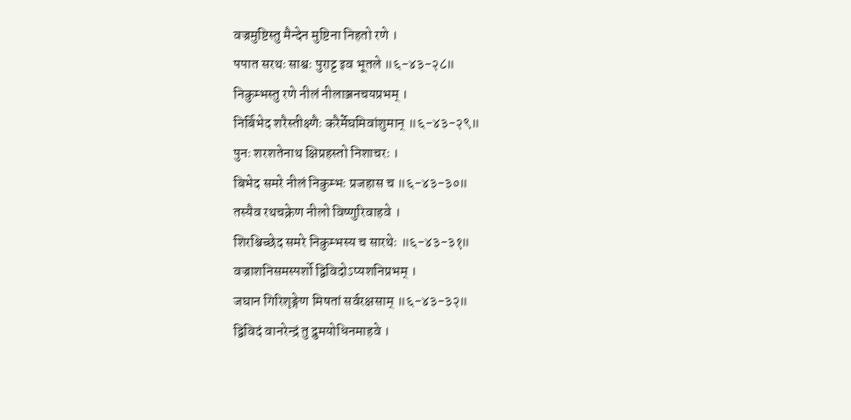वज्रमुष्टिस्तु मैन्देन मुष्टिना निहतो रणे ।
पपात सरथः साश्वः पुराट्ट इव भूतले ॥६-४३-२८॥
निकुम्भस्तु रणे नीलं नीलाञ्जनचयप्रभम् ।
निर्बिभेद शरैस्तीक्ष्णैः करैर्मेघमिवांशुमान् ॥६-४३-२९॥
पुनः शरशतेनाथ क्षिप्रहस्तो निशाचरः ।
बिभेद समरे नीलं निकुम्भः प्रजहास च ॥६-४३-३०॥
तस्यैव रथचक्रेण नीलो विष्णुरिवाहवे ।
शिरश्चिच्छेद समरे निकुम्भस्य च सारथेः ॥६-४३-३१॥
वज्राशनिसमस्पर्शो द्विविदोऽप्यशनिप्रभम् ।
जघान गिरिशृङ्गेण मिषतां सर्वरक्षसाम् ॥६-४३-३२॥
द्विविदं वानरेन्द्रं तु द्रुमयोधिनमाहवे ।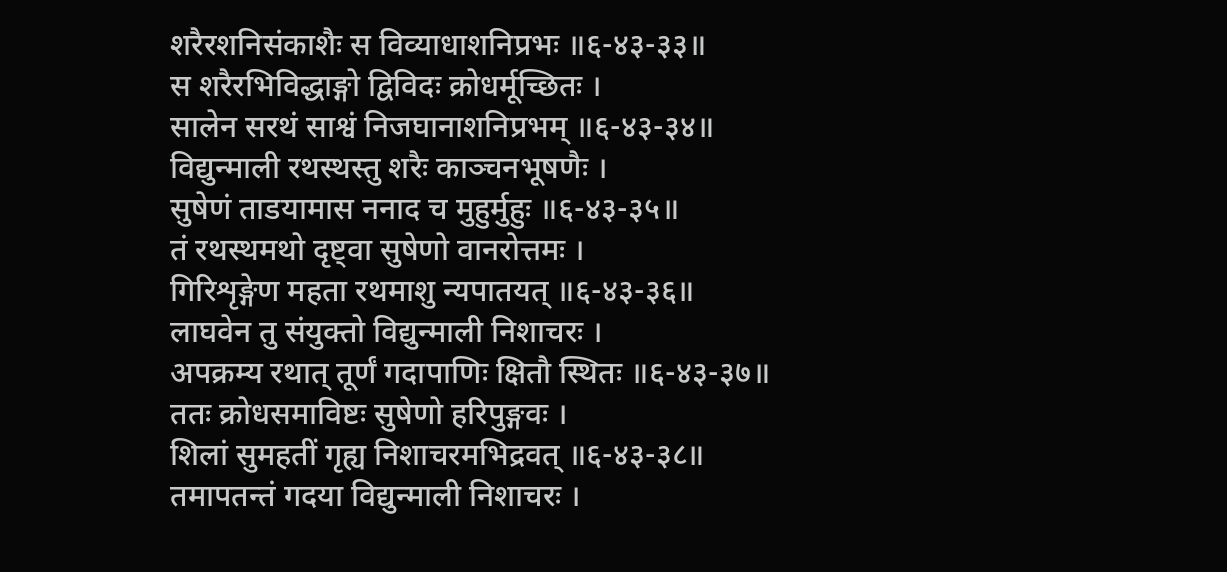शरैरशनिसंकाशैः स विव्याधाशनिप्रभः ॥६-४३-३३॥
स शरैरभिविद्धाङ्गो द्विविदः क्रोधर्मूच्छितः ।
सालेन सरथं साश्वं निजघानाशनिप्रभम् ॥६-४३-३४॥
विद्युन्माली रथस्थस्तु शरैः काञ्चनभूषणैः ।
सुषेणं ताडयामास ननाद च मुहुर्मुहुः ॥६-४३-३५॥
तं रथस्थमथो दृष्ट्वा सुषेणो वानरोत्तमः ।
गिरिशृङ्गेण महता रथमाशु न्यपातयत् ॥६-४३-३६॥
लाघवेन तु संयुक्तो विद्युन्माली निशाचरः ।
अपक्रम्य रथात् तूर्णं गदापाणिः क्षितौ स्थितः ॥६-४३-३७॥
ततः क्रोधसमाविष्टः सुषेणो हरिपुङ्गवः ।
शिलां सुमहतीं गृह्य निशाचरमभिद्रवत् ॥६-४३-३८॥
तमापतन्तं गदया विद्युन्माली निशाचरः ।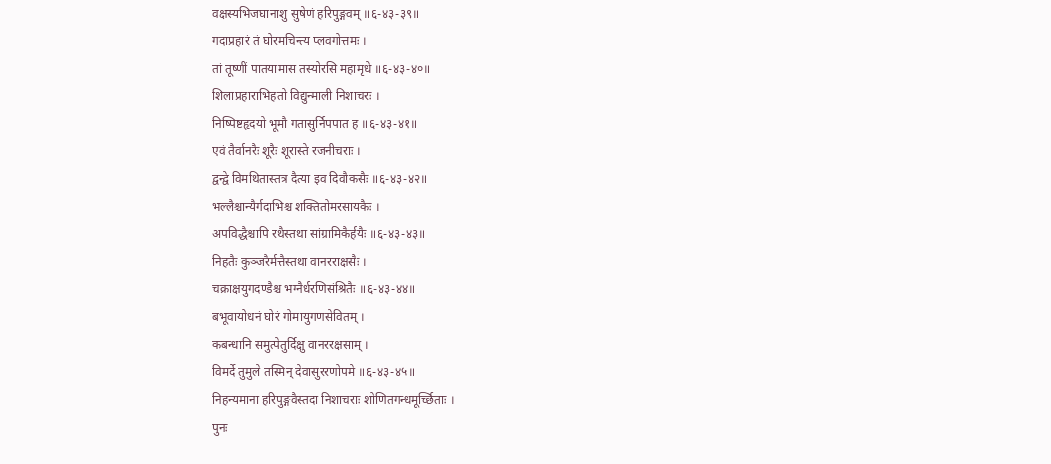वक्षस्यभिजघानाशु सुषेणं हरिपुङ्गवम् ॥६-४३-३९॥
गदाप्रहारं तं घोरमचिन्त्य प्लवगोत्तमः ।
तां तूष्णीं पातयामास तस्योरसि महामृधे ॥६-४३-४०॥
शिलाप्रहाराभिहतो विद्युन्माली निशाचरः ।
निष्पिष्टहृदयो भूमौ गतासुर्निपपात ह ॥६-४३-४१॥
एवं तैर्वानरैः शूरैः शूरास्ते रजनीचराः ।
द्वन्द्वे विमथितास्तत्र दैत्या इव दिवौकसैः ॥६-४३-४२॥
भल्लैश्चान्यैर्गदाभिश्च शक्तितोमरसायकैः ।
अपविद्धैश्चापि रथैस्तथा सांग्रामिकैर्हयैः ॥६-४३-४३॥
निहतैः कुञ्जरैर्मत्तैस्तथा वानरराक्षसैः ।
चक्राक्षयुगदण्डैश्च भग्नैर्धरणिसंश्रितैः ॥६-४३-४४॥
बभूवायोधनं घोरं गोमायुगणसेवितम् ।
कबन्धानि समुत्पेतुर्दिक्षु वानररक्षसाम् ।
विमर्दे तुमुले तस्मिन् देवासुररणोपमे ॥६-४३-४५॥
निहन्यमाना हरिपुङ्गवैस्तदा निशाचराः शोणितगन्धमूर्च्छिताः ।
पुनः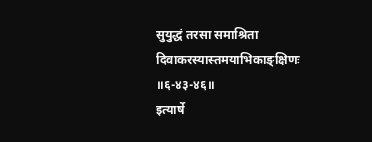सुयुद्धं तरसा समाश्रिता दिवाकरस्यास्तमयाभिकाङ्क्षिणः ॥६-४३-४६॥
इत्यार्षे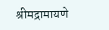श्रीमद्रामायणे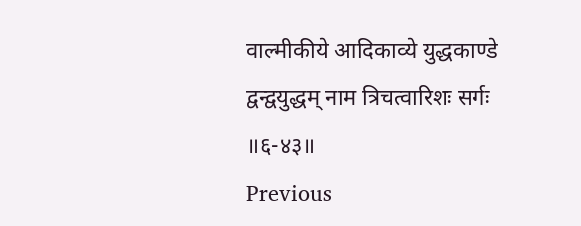वाल्मीकीये आदिकाव्ये युद्धकाण्डे द्वन्द्वयुद्धम् नाम त्रिचत्वारिशः सर्गः ॥६-४३॥
Previous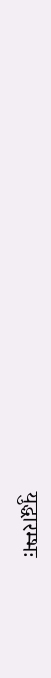युद्धारम्भः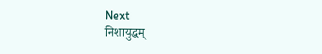Next
निशायुद्धम्